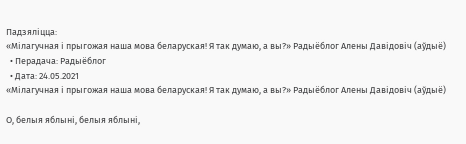Падзяліцца:
«Мілагучная і прыгожая наша мова беларуская! Я так думаю, а вы?» Радыёблог Алены Давідовіч (аўдыё)
  • Перадача: Радыёблог
  • Дата: 24.05.2021
«Мілагучная і прыгожая наша мова беларуская! Я так думаю, а вы?» Радыёблог Алены Давідовіч (аўдыё)

О, белыя яблыні, белыя яблыні,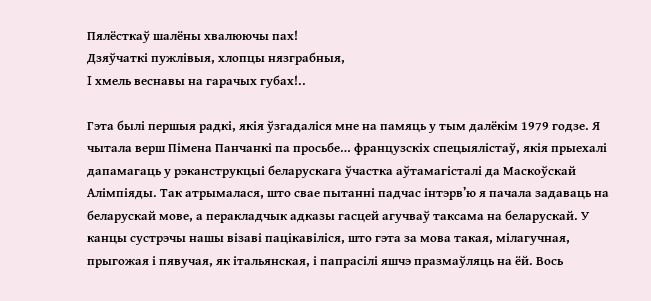Пялёсткаў шалёны хвалюючы пах!
Дзяўчаткі пужлівыя, хлопцы нязграбныя,
I хмель веснавы на гарачых губах!..

Гэта былі першыя радкі, якія ўзгадаліся мне на памяць у тым далёкім 1979 годзе. Я чытала верш Пімена Панчанкі па просьбе… французскіх спецыялістаў, якія прыехалі дапамагаць у рэканструкцыі беларускага ўчастка аўтамагісталі да Маскоўскай Алімпіяды. Так атрымалася, што свае пытанні падчас інтэрв’ю я пачала задаваць на беларускай мове, а перакладчык адказы гасцей агучваў таксама на беларускай. У канцы сустрэчы нашы візаві пацікавіліся, што гэта за мова такая, мілагучная, прыгожая і пявучая, як італьянская, і папрасілі яшчэ празмаўляць на ёй. Вось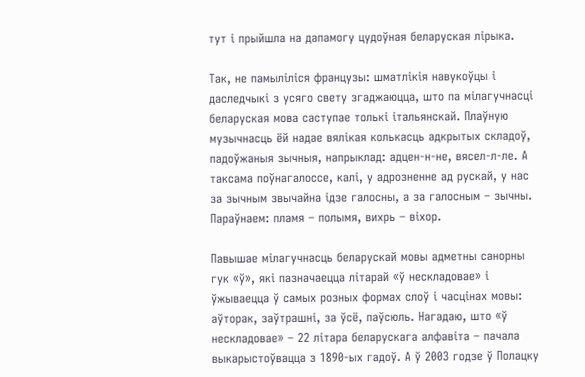тут і прыйшла на дапамогу цудоўная беларуская лірыка.

Так, не памыліліся французы: шматлікія навукоўцы і даследчыкі з усяго свету згаджаюцца, што па мілагучнасці беларуская мова саступае толькі італьянскай. Плаўную музычнасць ёй надае вялікая колькасць адкрытых складоў, падоўжаныя зычныя, напрыклад: адцен-н-не, вясел-л-ле. А таксама поўнагалоссе, калі, у адрозненне ад рускай, у нас за зычным звычайна ідзе галосны, а за галосным – зычны. Параўнаем: пламя – полымя, вихрь – віхор.

Павышае мілагучнасць беларускай мовы адметны санорны гук «ў», які пазначаецца літарай «ў нескладовае» і ўжываецца ў самых розных формах слоў і часцінах мовы: аўторак, заўтрашні, за ўсё, паўсюль. Нагадаю, што «ў нескладовае» – 22 літара беларускага алфавіта – пачала выкарыстоўвацца з 1890-ых гадоў. А ў 2003 годзе ў Полацку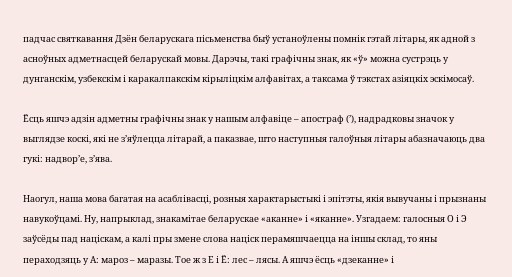падчас святкавання Дзён беларускага пісьменства быў устаноўлены помнік гэтай літары, як адной з асноўных адметнасцей беларускай мовы. Дарэчы, такі графічны знак, як «ў» можна сустрэць у дунганскім, узбекскім і каракалпакскім кірыліцкім алфавітах, а таксама ў тэкстах азіяцкіх эскімосаў.

Ёсць яшчэ адзін адметны графічны знак у нашым алфавіце – апостраф (’), надрадковы значок у выглядзе коскі, які не з’яўлецца літарай, а паказвае, што наступныя галоўныя літары абазначаюць два гукі: надвор’е, з’ява.

Наогул, наша мова багатая на асаблівасці, розныя характарыстыкі і эпітэты, якія вывучаны і прызнаны навукоўцамі. Ну, напрыклад, знакамітае беларускае «аканне» і «яканне». Узгадаем: галосныя О і Э заўсёды пад націскам, а калі пры змене слова націск перамяшчаецца на іншы склад, то яны пераходзяць у А: мароз – маразы. Тое ж з Е і Ё: лес – лясы. А яшчэ ёсць «дзеканне» і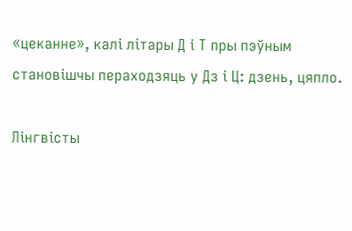«цеканне», калі літары Д і Т пры пэўным становішчы пераходзяць у Дз і Ц: дзень, цяпло.

Лінгвісты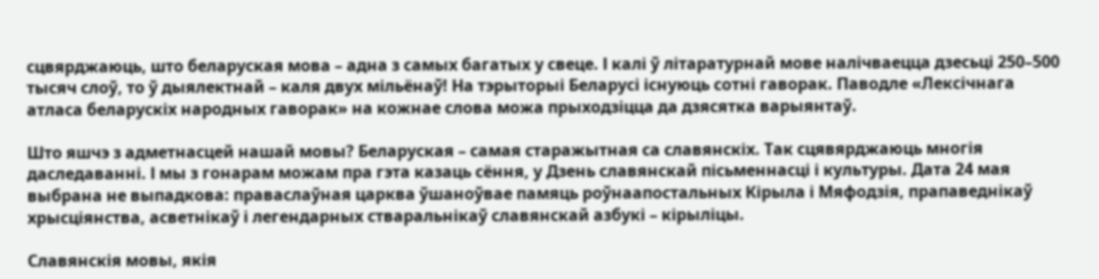сцвярджаюць, што беларуская мова – адна з самых багатых у свеце. І калі ў літаратурнай мове налічваецца дзесьці 250–500 тысяч слоў, то ў дыялектнай – каля двух мільёнаў! На тэрыторыі Беларусі існуюць сотні гаворак. Паводле «Лексічнага атласа беларускіх народных гаворак» на кожнае слова можа прыходзіцца да дзясятка варыянтаў.

Што яшчэ з адметнасцей нашай мовы? Беларуская – самая старажытная са славянскіх. Так сцявярджаюць многія даследаванні. І мы з гонарам можам пра гэта казаць сёння, у Дзень славянскай пісьменнасці і культуры. Дата 24 мая выбрана не выпадкова: праваслаўная царква ўшаноўвае памяць роўнаапостальных Кірыла і Мяфодзія, прапаведнікаў хрысціянства, асветнікаў і легендарных стваральнікаў славянскай азбукі – кірыліцы.

Славянскія мовы, якія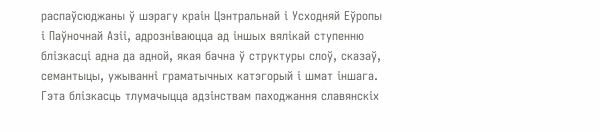распаўсюджаны ў шэрагу краін Цэнтральнай і Усходняй Еўропы і Паўночнай Азіі, адрозніваюцца ад іншых вялікай ступенню блізкасці адна да адной, якая бачна ў структуры слоў, сказаў, семантыцы, ужыванні граматычных катэгорый і шмат іншага. Гэта блізкасць тлумачыцца адзінствам паходжання славянскіх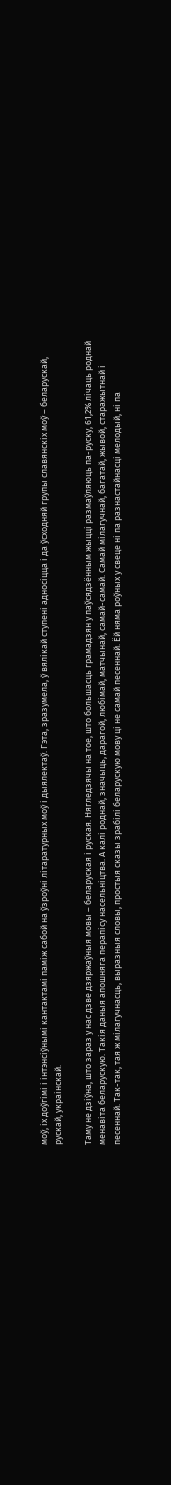моў, іх доўгімі і інтэнсіўнымі кантактамі паміж сабой на ўзроўні літаратурных моў і дыялектаў. Гэта, зразумела, ў вялікай ступені адносіцца і да ўсходняй групы славянскіх моў – беларускай, рускай, украінскай.

Таму не дзіўна, што зараз у нас дзве дзяржаўныя мовы – беларуская і руская. Нягледзячы на тое, што большасць грамадзян у паўсядзённым жыцці размаўляюць па-руску, 61,2% лічаць роднай менавіта беларускую. Такія даныя апошняга перапісу насельніцтва. А калі роднай, значыць, дарагой, любімай, матчынай, самай-самай. Самай мілагучнай, багатай, жывой, старажытнай і песеннай. Так-так, тая ж мілагучнасць, выразныя словы, простыя сказы зрабілі беларускую мову ці не самай песеннай. Ёй няма роўных у свеце ні па разнастайнасці мелодый, ні па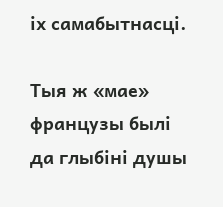іх самабытнасці.

Тыя ж «мае» французы былі да глыбіні душы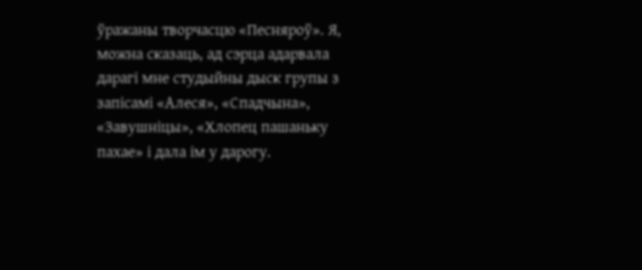ўражаны творчасцю «Песняроў». Я, можна сказаць, ад сэрца адарвала дарагі мне студыйны дыск групы з запісамі «Алеся», «Спадчына», «Завушніцы», «Хлопец пашаньку пахае» і дала ім у дарогу.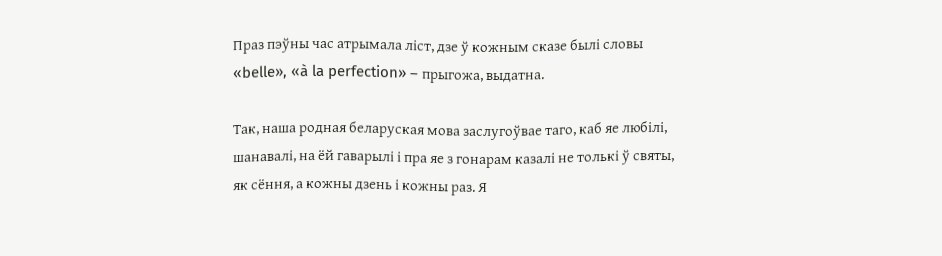Праз пэўны час атрымала ліст, дзе ў кожным сказе былі словы «belle», «à la perfection» – прыгожа, выдатна.

Так, наша родная беларуская мова заслугоўвае таго, каб яе любілі, шанавалі, на ёй гаварылі і пра яе з гонарам казалі не толькі ў святы, як сёння, а кожны дзень і кожны раз. Я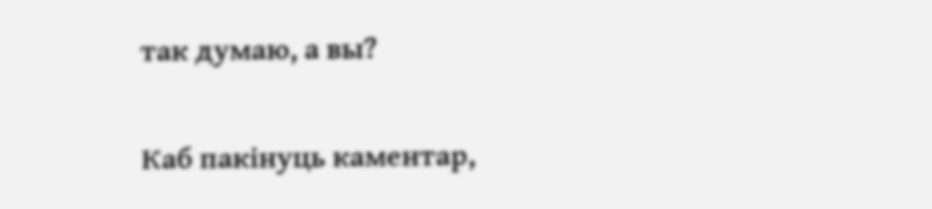так думаю, а вы?

Каб пакінуць каментар,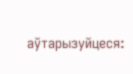аўтарызуйцеся: